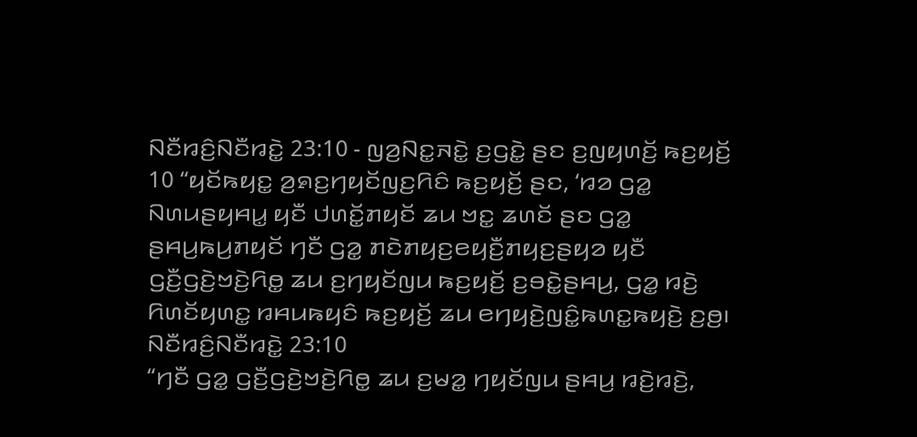ꤡꤢꤪꤙꤢꤨ꤬ꤡꤢꤪꤙꤢꤧ꤭ 23:10 - ꤜꤤ꤬ꤡꤢ꤭ꤏꤢꤧ꤭ ꤢ꤬ꤞꤢꤧ꤭ ꤔꤢ ꤢ꤬ꤜꤟꤛꤢꤩ꤬ ꤒꤢ꤬ꤟꤢꤩ꤬
10 “ꤟꤢꤩꤒꤟꤢ꤭ ꤤ꤬ꤎꤢ꤬ꤚꤟꤢꤩꤜꤢ꤬ꤖꤢꤨ ꤒꤢ꤬ꤟꤢꤩ꤬ ꤔꤢ, ‘ꤙꤤ ꤞꤤ꤭ ꤡꤛꤣꤔꤟꤌꤣ꤭ ꤟꤢꤪ ꤓꤛꤢꤩ꤭ꤊꤟꤢꤩ ꤘꤣ ꤠꤢ꤭ ꤘꤛꤢꤩ ꤔꤢ ꤞꤤ꤭ ꤔꤌꤣ꤬ꤒꤣ꤬ꤊꤟꤢꤩ ꤚꤢꤪ ꤞꤤ꤭ ꤊꤢꤧꤊꤟꤢ꤬ꤕꤟꤢꤪ꤬ꤊꤟꤢ꤬ꤔꤟꤤ ꤟꤢꤪ ꤞꤢꤪ꤬ꤞꤢꤧ꤬ꤠꤢꤧ꤬ꤖꤥ꤭ ꤘꤣ ꤢ꤬ꤚꤟꤢꤩꤜꤣ ꤒꤢ꤬ꤟꤢꤩ꤬ ꤢ꤬ꤋꤢꤧ꤭ꤔꤌꤣ꤬, ꤞꤤ꤭ ꤙꤢꤧ꤬ ꤖꤛꤢꤩꤟꤛꤢ꤭ ꤙꤌꤣꤒꤟꤢꤨ ꤒꤢ꤬ꤟꤢꤩ꤬ ꤘꤣ ꤕꤚꤟꤢꤧ꤬ꤜꤢꤨ꤭ꤒꤛꤢ꤭ꤒꤟꤢꤧ꤬ ꤢ꤬ꤥ꤬꤯
ꤡꤢꤪꤙꤢꤨ꤬ꤡꤢꤪꤙꤢꤧ꤭ 23:10
“ꤚꤢꤪ ꤞꤤ꤭ ꤞꤢꤪ꤬ꤞꤢꤧ꤬ꤠꤢꤧ꤬ꤖꤥ꤭ ꤘꤣ ꤢ꤬ꤗꤤ꤭ ꤚꤟꤢꤩꤜꤣ ꤔꤌꤣ꤬ ꤙꤢꤧ꤬ꤙꤢꤧ꤬,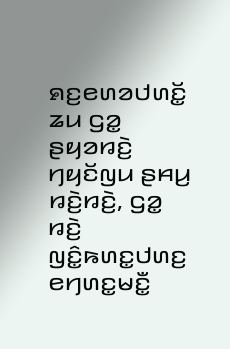ꤎꤢ꤬ꤕꤛꤤꤓꤛꤢꤩ꤭ ꤘꤣ ꤞꤤ꤭ ꤔꤟꤤꤙꤢꤧ꤬ ꤚꤟꤢꤩꤜꤣ ꤔꤌꤣ꤬ ꤙꤢꤧ꤬ꤙꤢꤧ꤬, ꤞꤤ꤭ ꤙꤢꤧ꤬ ꤜꤢꤨ꤭ꤒꤛꤢ꤭ꤓꤛꤢ꤬ ꤕꤚꤛꤢ꤭ꤗꤢꤪ꤭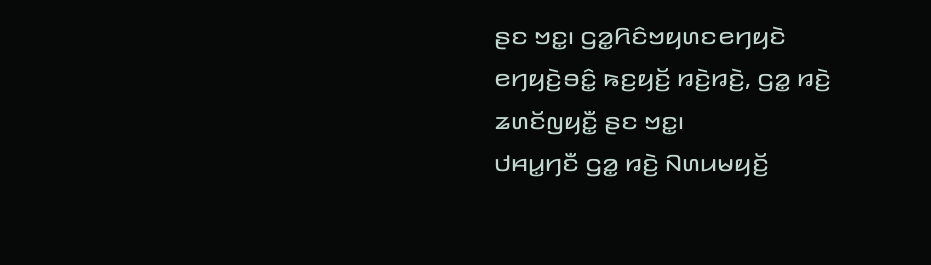ꤔꤢ ꤠꤢ꤭꤯ ꤞꤤ꤭ꤖꤢꤨꤠꤟꤛꤢꤕꤚꤟꤢꤧ ꤕꤚꤟꤢꤧ꤬ꤋꤢꤨ꤭ ꤒꤢ꤬ꤟꤢꤩ꤬ ꤙꤢꤧ꤬ꤙꤢꤧ꤬, ꤞꤤ꤭ ꤙꤢꤧ꤬ ꤘꤛꤢꤩꤜꤟꤢꤪ꤭ ꤔꤢ ꤠꤢ꤭꤯
ꤓꤌꤣ꤭ꤚꤢꤪ ꤞꤤ꤭ ꤙꤢꤧ꤬ ꤡꤛꤣꤗꤟꤢꤩ꤬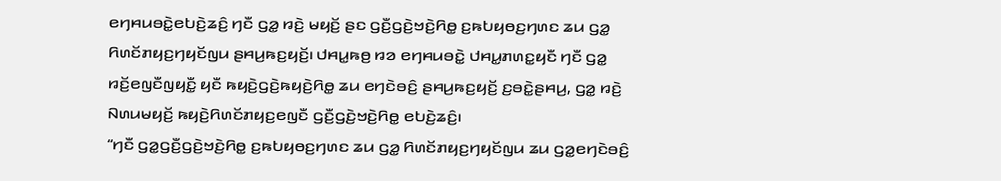ꤕꤚꤌꤣꤋꤢꤧ꤭ꤕꤝꤢꤧ꤬ꤘꤢꤨ꤬ ꤚꤢꤪ ꤞꤤ꤭ ꤙꤢꤧ꤬ ꤗꤟꤢꤩ꤬ ꤔꤢ ꤞꤢꤪ꤬ꤞꤢꤧ꤬ꤠꤢꤧ꤬ꤖꤥ꤭ ꤢ꤬ꤒꤝꤟꤥꤢ꤬ꤚꤛꤢ ꤘꤣ ꤞꤤ꤭ ꤖꤛꤢꤩꤊꤟꤢ꤬ꤚꤟꤢꤩꤜꤣ ꤔꤌꤣ꤬ꤒꤢ꤬ꤟꤢꤩ꤬꤯ ꤓꤌꤣ꤭ꤒꤥ꤬ ꤙꤤ ꤕꤚꤌꤣꤋꤢꤧ꤭ ꤓꤌꤣ꤭ꤊꤛꤢ꤭ꤟꤢꤪ ꤚꤢꤪ ꤞꤤ꤭ ꤙꤢꤩ꤬ꤕꤜꤢꤪꤜꤟꤢꤪ꤭ ꤟꤢꤪ ꤒꤟꤢꤧ꤬ꤞꤢꤧ꤬ꤒꤟꤢꤧ꤬ꤖꤥ꤭ ꤘꤣ ꤕꤚꤢꤧꤋꤢꤨ꤬ ꤔꤌꤣ꤬ꤒꤢ꤬ꤟꤢꤩ꤬ ꤢ꤬ꤋꤢꤧ꤭ꤔꤌꤣ꤬, ꤞꤤ꤭ ꤙꤢꤧ꤬ ꤡꤛꤣꤗꤟꤢꤩ꤬ ꤒꤟꤢꤧ꤬ꤖꤛꤢꤩꤊꤟꤢ꤬ꤕꤜꤢꤪ ꤞꤢꤪ꤬ꤞꤢꤧ꤬ꤠꤢꤧ꤬ꤖꤥ꤭ ꤕꤝꤢꤧ꤬ꤘꤢꤨ꤬꤯
“ꤚꤢꤪ ꤞꤤ꤭ꤞꤢꤪ꤬ꤞꤢꤧ꤬ꤠꤢꤧ꤬ꤖꤥ꤭ ꤢ꤬ꤒꤝꤟꤥꤢ꤬ꤚꤛꤢ ꤘꤣ ꤞꤤ꤭ ꤖꤛꤢꤩꤊꤟꤢ꤬ꤚꤟꤢꤩꤜꤣ ꤘꤣ ꤞꤤ꤭ꤕꤚꤢꤧꤋꤢꤨ꤬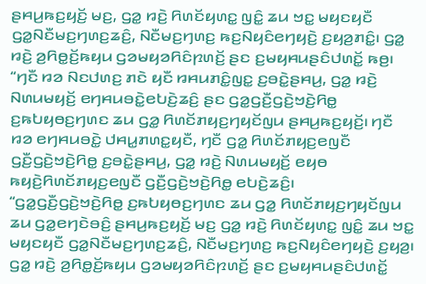ꤔꤌꤣ꤬ꤒꤢ꤬ꤟꤢꤩ꤬ ꤗꤢ꤬, ꤞꤤ꤭ ꤙꤢꤧ꤬ ꤖꤛꤢꤩꤟꤛꤢ꤭ ꤜꤢꤨ꤭ ꤘꤣ ꤠꤢ꤭ ꤗꤟꤢꤟꤢꤪ ꤞꤤ꤭ꤡꤢꤪꤗꤢ꤬ꤚꤛꤢ꤬ꤘꤢꤨ꤬, ꤡꤢꤪꤗꤢ꤬ꤚꤛꤢ꤬ ꤒꤢ꤬ꤡꤟꤢꤨꤕꤚꤟꤢꤧ꤬ ꤢ꤬ꤟꤤ꤬ꤊꤢꤨ꤭꤯ ꤞꤤ꤭ ꤙꤢꤧ꤬ ꤤ꤬ꤖꤥ꤭ꤢꤩ꤬ꤒꤟꤣ ꤞꤤꤗꤟꤤꤖꤢꤨꤐꤛꤢꤩ꤬ ꤔꤢ ꤢ꤬ꤗꤟꤌꤣꤔꤢꤨꤓꤛꤢꤩ꤭ ꤒꤥ꤬꤯
“ꤚꤢꤪ ꤙꤤ ꤡꤢꤓꤛꤢ꤬ ꤊꤢꤧ ꤟꤢꤪ ꤙꤌꤣꤊꤢꤨ꤭ꤜꤢ꤭ ꤢ꤬ꤋꤢꤧ꤭ꤔꤌꤣ꤬, ꤞꤤ꤭ ꤙꤢꤧ꤬ ꤡꤛꤣꤗꤟꤢꤩ꤬ ꤕꤚꤌꤣꤋꤢꤧ꤭ꤕꤝꤢꤧ꤬ꤘꤢꤨ꤬ ꤔꤢ ꤞꤤ꤭ꤞꤢꤪ꤬ꤞꤢꤧ꤬ꤠꤢꤧ꤬ꤖꤥ꤭ ꤢ꤬ꤒꤝꤟꤥꤢ꤬ꤚꤛꤢ ꤘꤣ ꤞꤤ꤭ ꤖꤛꤢꤩꤊꤟꤢ꤬ꤚꤟꤢꤩꤜꤣ ꤔꤌꤣ꤬ꤒꤢ꤬ꤟꤢꤩ꤬꤯ ꤚꤢꤪ ꤙꤤ ꤕꤚꤌꤣꤋꤢꤧ꤭ ꤓꤌꤣ꤭ꤊꤛꤢ꤭ꤟꤢꤪ, ꤚꤢꤪ ꤞꤤ꤭ ꤖꤛꤢꤩꤊꤟꤢ꤬ꤕꤜꤢꤪ ꤞꤢꤪ꤬ꤞꤢꤧ꤬ꤠꤢꤧ꤬ꤖꤥ꤭ ꤢ꤬ꤋꤢꤧ꤭ꤔꤌꤣ꤬, ꤞꤤ꤭ ꤙꤢꤧ꤬ ꤡꤛꤣꤗꤟꤢꤩ꤬ ꤕꤟꤥ ꤒꤟꤢꤧ꤬ꤖꤛꤢꤩꤊꤟꤢ꤬ꤕꤜꤢꤪ ꤞꤢꤪ꤬ꤞꤢꤧ꤬ꤠꤢꤧ꤬ꤖꤥ꤭ ꤕꤝꤢꤧ꤬ꤘꤢꤨ꤬꤯
“ꤞꤤ꤭ꤞꤢꤪ꤬ꤞꤢꤧ꤬ꤠꤢꤧ꤬ꤖꤥ꤭ ꤢ꤬ꤒꤝꤟꤥꤢ꤬ꤚꤛꤢ ꤘꤣ ꤞꤤ꤭ ꤖꤛꤢꤩꤊꤟꤢ꤬ꤚꤟꤢꤩꤜꤣ ꤘꤣ ꤞꤤ꤭ꤕꤚꤢꤧꤋꤢꤨ꤬ ꤔꤌꤣ꤬ꤒꤢ꤬ꤟꤢꤩ꤬ ꤗꤢ꤬ ꤞꤤ꤭ ꤙꤢꤧ꤬ ꤖꤛꤢꤩꤟꤛꤢ꤭ ꤜꤢꤨ꤭ ꤘꤣ ꤠꤢ꤭ ꤗꤟꤢꤟꤢꤪ ꤞꤤ꤭ꤡꤢꤪꤗꤢ꤬ꤚꤛꤢ꤬ꤘꤢꤨ꤬, ꤡꤢꤪꤗꤢ꤬ꤚꤛꤢ꤬ ꤒꤢ꤬ꤡꤟꤢꤨꤕꤚꤟꤢꤧ꤬ ꤢ꤬ꤟꤤ꤬꤯ ꤞꤤ꤭ ꤙꤢꤧ꤬ ꤤ꤬ꤖꤥ꤭ꤢꤩ꤬ꤒꤟꤣ ꤞꤤꤗꤟꤤꤖꤢꤨꤐꤛꤢꤩ꤬ ꤔꤢ ꤢ꤬ꤗꤟꤌꤣꤔꤢꤨꤓꤛꤢꤩ꤭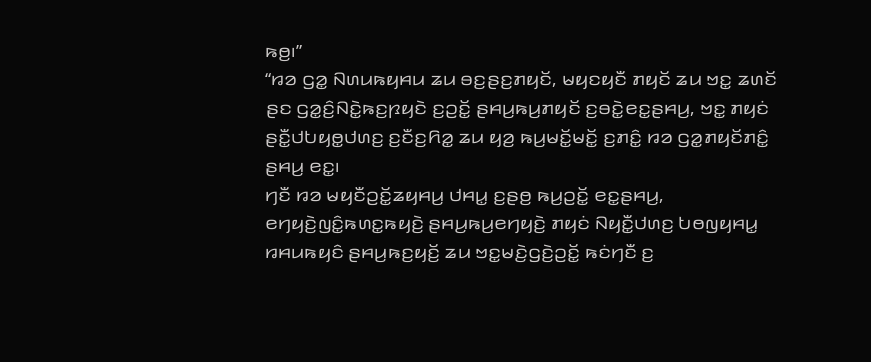ꤒꤥ꤬꤯”
“ꤙꤤ ꤞꤤ꤭ ꤡꤛꤣꤒꤟꤌꤣ ꤘꤣ ꤋꤢ꤬ꤔꤢ꤬ꤊꤟꤢꤩ, ꤗꤟꤢꤟꤢꤪ ꤊꤟꤢꤩ ꤘꤣ ꤠꤢ꤭ ꤘꤛꤢꤩ ꤔꤢ ꤞꤤ꤭ꤢꤨ꤬ꤡꤢꤧ꤭ꤒꤢ꤬ꤐꤟꤢꤧ ꤢ꤬ꤑꤢꤩ꤭ ꤔꤌꤣ꤬ꤒꤣ꤬ꤊꤟꤢꤩ ꤢ꤬ꤋꤢꤧ꤭ꤕꤢ꤭ꤔꤌꤣ꤬, ꤠꤢ꤭ ꤊꤟꤢꤦ ꤔꤢꤪ꤭ꤓꤝꤟꤥ꤭ꤓꤛꤢ꤬ ꤢ꤬ꤢꤪꤢ꤬ꤖꤤ꤭ ꤘꤣ ꤟꤤ꤬ ꤒꤣ꤬ꤗꤢꤩ꤭ꤗꤢꤩ꤭ ꤢ꤬ꤊꤢꤨ꤭ ꤙꤤ ꤞꤤ꤭ꤊꤟꤢꤩꤊꤢꤨ꤭ ꤔꤌꤣ꤬ ꤕꤢ꤭꤯
ꤚꤢꤪ ꤙꤤ ꤗꤟꤢꤪꤑꤢꤩ꤭ꤘꤟꤌꤣ꤬ ꤓꤌꤣ꤭ ꤢ꤬ꤔꤥ꤬ ꤒꤣ꤬ꤑꤢꤩ꤭ ꤕꤢ꤭ꤔꤌꤣ꤬, ꤕꤚꤟꤢꤧ꤬ꤜꤢꤨ꤭ꤒꤛꤢ꤭ꤒꤟꤢꤧ꤬ ꤔꤌꤣ꤬ꤒꤣ꤬ꤕꤚꤟꤢꤧ꤬ ꤊꤟꤢꤦ ꤡꤟꤢꤪ꤭ꤓꤛꤢ꤬ ꤝꤥꤜꤟꤌꤣ꤭ ꤙꤌꤣꤒꤟꤢꤨ ꤔꤌꤣ꤬ꤒꤢ꤬ꤟꤢꤩ꤬ ꤘꤣ ꤠꤢ꤭ꤗꤢꤧ꤬ꤞꤢꤧ꤬ꤑꤢꤩ꤭ ꤒꤢꤦꤚꤢꤪ ꤢ꤬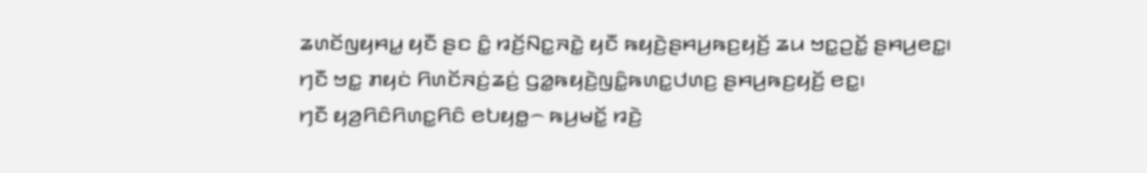ꤘꤛꤢꤩꤜꤟꤌꤣ꤭ ꤟꤢꤪ ꤔꤢ ꤢꤨ꤭ ꤙꤢꤩ꤬ꤡꤢ꤭ꤏꤢꤧ꤭ ꤟꤢꤪ ꤒꤟꤢꤧ꤬ꤔꤌꤣ꤬ꤒꤢ꤬ꤟꤢꤩ꤬ ꤘꤣ ꤠꤢ꤭ꤑꤢꤩ꤭ ꤔꤌꤣ꤬ꤕꤢ꤭꤯ ꤚꤢꤪ ꤠꤢ꤭ ꤊꤟꤢꤦ ꤖꤛꤢꤩꤏꤢꤦ꤬ꤘꤢꤦ꤬ ꤞꤤ꤭ꤒꤟꤢꤧ꤬ꤜꤢꤨ꤭ꤒꤛꤢ꤭ꤓꤛꤢ꤬ ꤔꤌꤣ꤬ꤒꤢ꤬ꤟꤢꤩ꤬ ꤕꤢ꤭꤯
ꤚꤢꤪ ꤟꤤ꤬ꤖꤢꤨꤖꤛꤢ꤭ꤖꤢꤨ ꤕꤝꤟꤥ꤭꤮ ꤒꤣ꤬ꤗꤢꤩ꤭ ꤙꤢꤧ꤬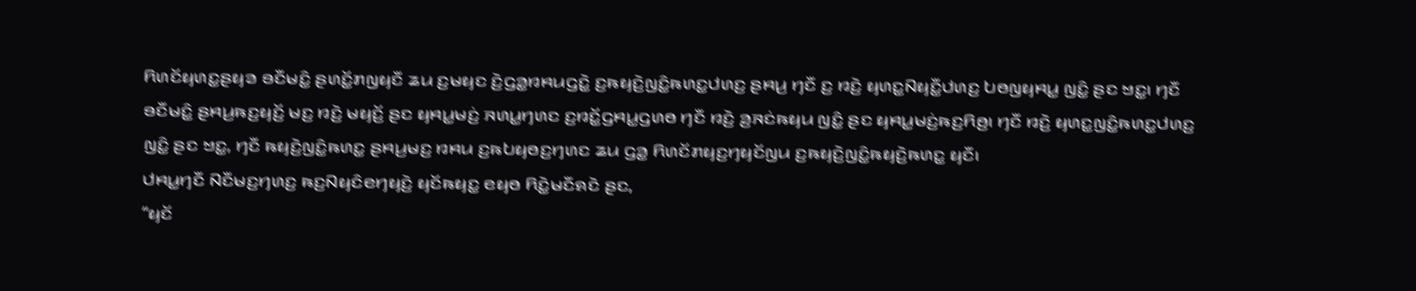ꤖꤛꤢꤩꤟꤛꤢ꤭ꤔꤟꤤ ꤋꤢꤪꤗꤢꤨ꤭ ꤔꤛꤢꤩ꤭ꤊꤜꤟꤢꤪ ꤘꤣ ꤢ꤬ꤗꤟꤢ ꤢꤧ꤬ꤞꤤ꤭ꤙꤌꤣꤞꤢꤧ꤭ ꤢ꤬ꤒꤟꤢꤧ꤬ꤜꤢꤨ꤭ꤒꤛꤢ꤭ꤓꤛꤢ꤬ ꤔꤌꤣ꤬ ꤚꤢꤪ ꤢ꤬ ꤙꤢꤧ꤬ ꤟꤛꤢ꤭ꤡꤟꤢꤪ꤭ꤓꤛꤢ꤬ ꤝꤥꤜꤟꤌꤣ꤭ ꤜꤢꤨ꤭ ꤔꤢ ꤠꤢ꤭꤯ ꤚꤢꤪ ꤋꤢꤪꤗꤢꤨ꤭ ꤔꤌꤣ꤬ꤒꤢ꤬ꤟꤢꤩ꤬ ꤗꤢ꤬ ꤙꤢꤧ꤬ ꤗꤟꤢꤩ꤬ ꤔꤢ ꤟꤌꤣ꤭ꤗꤢꤦ꤬ ꤏꤛꤣ꤭ꤚꤛꤢ ꤢ꤬ꤙꤢꤩ꤭ꤞꤌꤣ꤭ꤞꤛꤥ ꤚꤢꤪ ꤙꤢꤧ꤬ ꤤ꤬ꤏꤢꤦꤒꤟꤣ ꤜꤢꤨ꤭ ꤔꤢ ꤟꤌꤣ꤭ꤗꤢꤦ꤬ꤒꤢ꤬ꤖꤥ꤬꤯ ꤚꤢꤪ ꤙꤢꤧ꤬ ꤟꤛꤢ꤭ꤜꤢꤨ꤭ꤒꤛꤢ꤭ꤓꤛꤢ꤬ ꤜꤢꤨ꤭ ꤔꤢ ꤠꤢ꤭, ꤚꤢꤪ ꤒꤟꤢꤧ꤬ꤜꤢꤨ꤭ꤒꤛꤢ꤭ ꤔꤌꤣ꤬ꤗꤢ꤬ ꤙꤌꤣ ꤢ꤬ꤒꤝꤟꤥꤢ꤬ꤚꤛꤢ ꤘꤣ ꤞꤤ꤭ ꤖꤛꤢꤩꤊꤟꤢ꤬ꤚꤟꤢꤩꤜꤣ ꤢ꤬ꤒꤟꤢꤧ꤬ꤜꤢꤨ꤭ꤒꤟꤢꤧ꤬ꤒꤛꤢ꤭ ꤟꤢꤪ꤯
ꤓꤌꤣ꤭ꤚꤢꤪ ꤡꤢꤪꤗꤢ꤬ꤚꤛꤢ꤬ ꤒꤢ꤬ꤡꤟꤢꤨꤕꤚꤟꤢꤧ꤬ ꤟꤢꤩꤒꤟꤢ꤭ ꤕꤟꤥ ꤖꤢꤧ꤭ꤗꤢꤪꤎꤢꤧ ꤔꤢ,
“ꤟꤢꤩ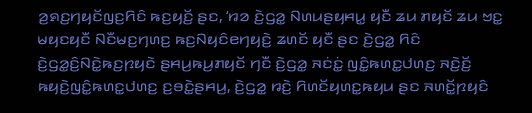ꤤ꤬ꤎꤢ꤬ꤚꤟꤢꤩꤜꤢ꤬ꤖꤢꤨ ꤒꤢ꤬ꤟꤢꤩ꤬ ꤔꤢ, ‘ꤙꤤ ꤢꤧ꤬ꤞꤤ꤭ ꤡꤛꤣꤔꤟꤌꤣ꤭ ꤟꤢꤪ ꤘꤣ ꤊꤟꤢꤩ ꤘꤣ ꤠꤢ꤭ ꤗꤟꤢꤟꤢꤪ ꤡꤢꤪꤗꤢ꤬ꤚꤛꤢ꤬ ꤒꤢ꤬ꤡꤟꤢꤨꤕꤚꤟꤢꤧ꤬ ꤘꤛꤢꤩ ꤟꤢꤪ ꤔꤢ ꤢꤧ꤬ꤞꤤ꤭ ꤖꤢꤨ ꤢꤧ꤬ꤞꤤ꤭ꤢꤨ꤬ꤡꤢꤧ꤭ꤒꤢ꤬ꤐꤟꤢꤧ ꤔꤌꤣ꤬ꤒꤣ꤬ꤊꤟꤢꤩ ꤚꤢꤪ ꤢꤧ꤬ꤞꤤ꤭ ꤏꤢꤦꤢꤦ꤭ ꤜꤢꤨ꤭ꤒꤛꤢ꤭ꤓꤛꤢ꤬ ꤏꤢꤧ꤬ꤢꤩ꤬ ꤒꤟꤢꤧ꤬ꤜꤢꤨ꤭ꤒꤛꤢ꤭ꤓꤛꤢ꤬ ꤢ꤬ꤋꤢꤧ꤭ꤔꤌꤣ꤬, ꤢꤧ꤬ꤞꤤ꤭ ꤙꤢꤧ꤬ ꤖꤛꤢꤩꤟꤛꤢ꤭ꤒꤟꤣ ꤔꤢ ꤏꤛꤢꤩ꤭ꤐꤟꤢꤨ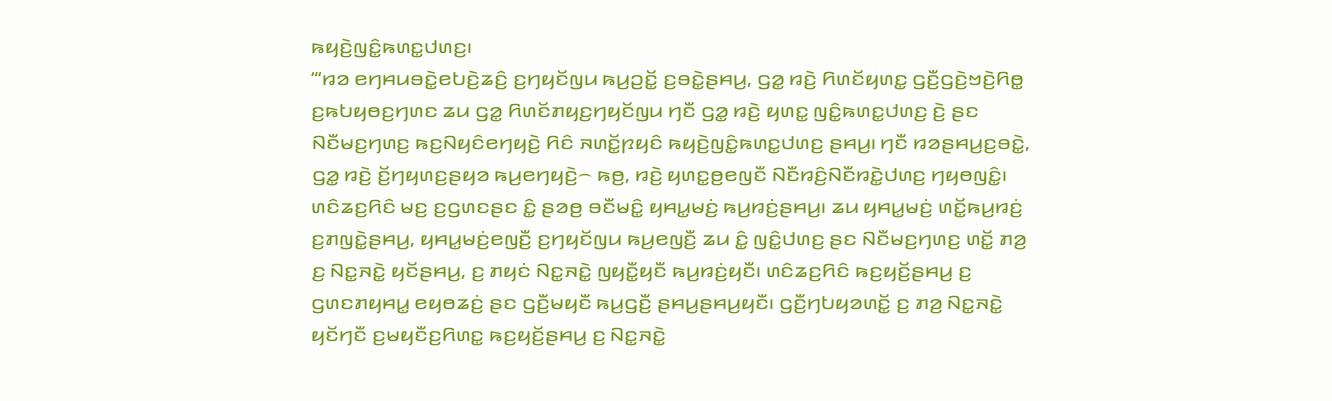ꤒꤟꤢꤧ꤬ꤜꤢꤨ꤭ꤒꤛꤢ꤭ꤓꤛꤢ꤬꤯
“‘ꤙꤤ ꤕꤚꤌꤣꤋꤢꤧ꤭ꤕꤝꤢꤧ꤬ꤘꤢꤨ꤬ ꤢ꤬ꤚꤟꤢꤩꤜꤣ ꤒꤣ꤬ꤑꤢꤩ꤭ ꤢ꤬ꤋꤢꤧ꤭ꤔꤌꤣ꤬, ꤞꤤ꤭ ꤙꤢꤧ꤬ ꤖꤛꤢꤩꤟꤛꤢ꤭ ꤞꤢꤪ꤬ꤞꤢꤧ꤬ꤠꤢꤧ꤬ꤖꤥ꤭ ꤢ꤬ꤒꤝꤟꤥꤢ꤬ꤚꤛꤢ ꤘꤣ ꤞꤤ꤭ ꤖꤛꤢꤩꤊꤟꤢ꤬ꤚꤟꤢꤩꤜꤣ ꤚꤢꤪ ꤞꤤ꤭ ꤙꤢꤧ꤬ ꤟꤛꤢ꤭ ꤜꤢꤨ꤭ꤒꤛꤢ꤭ꤓꤛꤢ꤬ ꤢꤧ꤬ ꤔꤢ ꤡꤢꤪꤗꤢ꤬ꤚꤛꤢ꤬ ꤒꤢ꤬ꤡꤟꤢꤨꤕꤚꤟꤢꤧ꤬ ꤖꤢꤨ ꤏꤛꤢꤩ꤭ꤐꤟꤢꤨ ꤒꤟꤢꤧ꤬ꤜꤢꤨ꤭ꤒꤛꤢ꤭ꤓꤛꤢ꤬ ꤔꤌꤣ꤬꤯ ꤚꤢꤪ ꤙꤤꤔꤌꤣ꤬ꤢ꤬ꤋꤢꤧ꤭, ꤞꤤ꤭ ꤙꤢꤧ꤬ ꤢꤩ꤬ꤚꤟꤛꤢ꤬ꤔꤟꤤ ꤒꤣ꤬ꤕꤚꤟꤢꤧ꤬꤮ ꤒꤥ꤬, ꤙꤢꤧ꤬ ꤟꤛꤢ꤭ꤥ꤬ꤕꤜꤢꤪ ꤡꤢꤪꤙꤢꤨ꤬ꤡꤢꤪꤙꤢꤧ꤭ꤓꤛꤢ꤬ ꤚꤟꤥꤜꤢꤨ꤭꤯
ꤛꤢꤨꤘꤢ꤬ꤖꤢꤨ ꤗꤢ꤬ ꤢ꤬ꤞꤛꤢꤔꤢ ꤢꤨ꤭ ꤔꤤꤥ꤬ ꤋꤢꤪꤗꤢꤨ꤭ ꤟꤌꤣ꤭ꤗꤢꤦ꤬ ꤒꤣ꤬ꤙꤢꤦ꤬ꤔꤌꤣ꤬꤯ ꤘꤣ ꤟꤌꤣ꤭ꤗꤢꤦ꤬ ꤛꤢꤩ꤭ꤒꤣ꤬ꤙꤢꤦ꤬ ꤢ꤬ꤊꤜꤢꤧ꤭ꤔꤌꤣ꤬, ꤟꤌꤣ꤭ꤗꤢꤦ꤬ꤕꤜꤢꤪ꤬ ꤢ꤬ꤚꤟꤢꤩꤜꤣ ꤒꤣ꤬ꤕꤜꤢꤪ꤬ ꤘꤣ ꤢꤨ꤭ ꤜꤢꤨ꤭ꤓꤛꤢ꤬ ꤔꤢ ꤡꤢꤪꤗꤢ꤬ꤚꤛꤢ꤬ ꤛꤢꤩ꤭ ꤊꤤ꤬ ꤢ꤬ ꤡꤢ꤭ꤏꤢꤧ꤭ ꤟꤢꤩꤔꤌꤣ꤬, ꤢ꤬ ꤊꤟꤢꤦ ꤡꤢ꤭ꤏꤢꤧ꤭ ꤜꤟꤢꤪ꤭ꤟꤢꤪ ꤒꤣ꤬ꤙꤢꤦ꤬ꤟꤢꤪ꤯ ꤛꤢꤨꤘꤢ꤬ꤖꤢꤨ ꤒꤢ꤬ꤟꤢꤩ꤬ꤔꤌꤣ꤬ ꤢ꤬ ꤞꤛꤢꤊꤟꤌꤣ꤭ ꤕꤟꤥꤘꤢꤦ꤬ ꤔꤢ ꤞꤢꤪ꤬ꤗꤟꤢꤪ ꤒꤣ꤬ꤞꤢꤪ꤬ ꤔꤌꤣ꤬ꤔꤌꤣ꤬ꤟꤢꤪ꤯ ꤞꤢꤪ꤬ꤚꤝꤟꤤꤛꤢꤩ꤭ ꤢ꤬ ꤊꤤ꤬ ꤡꤢ꤭ꤏꤢꤧ꤭ ꤟꤢꤩꤚꤢꤪ ꤢ꤬ꤗꤟꤢꤪꤢ꤬ꤖꤛꤢ꤭ ꤒꤢ꤬ꤟꤢꤩ꤬ꤔꤌꤣ꤬ ꤢ꤬ ꤡꤢ꤭ꤏꤢꤧ꤭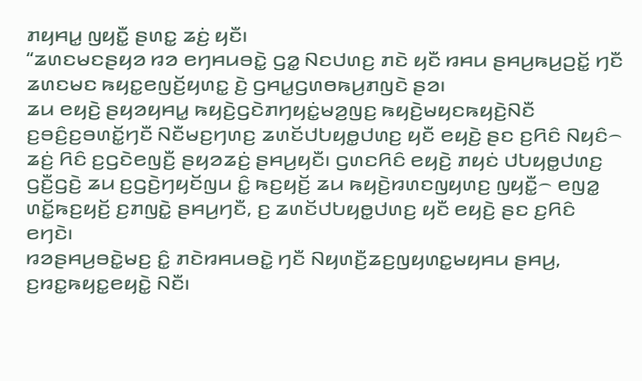ꤊꤟꤌꤣ꤭ ꤜꤟꤢꤪ꤭ ꤔꤛꤢ꤭ ꤘꤢꤦ꤬ ꤟꤢꤪ꤯
“ꤘꤛꤢꤗꤢꤔꤟꤤ ꤙꤤ ꤕꤚꤌꤣꤋꤢꤧ꤭ ꤞꤤ꤭ ꤡꤢꤓꤛꤢ꤬ ꤊꤢꤧ ꤟꤢꤪ ꤙꤌꤣ ꤔꤌꤣ꤬ꤒꤣ꤬ꤑꤢꤩ꤭ ꤚꤢꤪ ꤘꤛꤢꤗꤢ ꤒꤟꤢ꤭ꤕꤜꤢꤩ꤬ꤟꤛꤢ꤭ ꤢꤧ꤬ ꤞꤌꤣ꤭ꤞꤛꤥꤒꤣ꤬ꤊꤜꤢꤧ ꤔꤤ꤯
ꤘꤣ ꤕꤟꤢꤧ꤬ ꤔꤟꤤꤟꤌꤣ꤭ ꤒꤟꤢꤧ꤬ꤞꤢꤧꤊꤚꤟꤢꤦ꤭ꤗꤤ꤬ꤜꤢ꤬ ꤒꤟꤢꤧ꤬ꤗꤟꤢꤒꤟꤢꤧ꤬ꤡꤢꤪ ꤢ꤬ꤋꤢꤨ꤬ꤢ꤬ꤋꤛꤢꤩ꤭ꤚꤢꤪ ꤡꤢꤪꤗꤢ꤬ꤚꤛꤢ꤬ ꤘꤛꤢꤩꤓꤝꤟꤥ꤭ꤓꤛꤢ꤬ ꤟꤢꤪ ꤕꤟꤢꤧ꤬ ꤔꤢ ꤢ꤬ꤖꤢꤨ ꤡꤟꤢꤨ꤮ ꤘꤢꤦ꤬ ꤖꤢꤨ ꤢ꤬ꤞꤢꤧꤕꤜꤢꤪ꤬ ꤔꤟꤤꤘꤢꤦ꤬ ꤔꤌꤣ꤬ꤟꤢꤪ꤯ ꤞꤛꤢꤖꤢꤨ ꤕꤟꤢꤧ꤬ ꤊꤟꤢꤦ ꤓꤝꤟꤥ꤭ꤓꤛꤢ꤬ ꤞꤢꤪ꤬ꤞꤢꤧ꤬ ꤘꤣ ꤢ꤬ꤞꤢꤧ꤬ꤚꤟꤢꤩꤜꤣ ꤢꤨ꤭ ꤒꤢ꤬ꤟꤢꤩ꤬ ꤘꤣ ꤒꤟꤢꤧ꤬ꤙꤛꤢꤜꤟꤛꤢ꤬ ꤜꤟꤢꤪ꤭꤮ ꤕꤜꤤ꤭ ꤛꤢꤩ꤭ꤒꤢ꤬ꤟꤢꤩ꤬ ꤢ꤬ꤊꤜꤢꤧ꤭ ꤔꤌꤣ꤬ꤚꤢꤪ, ꤢ꤬ ꤘꤛꤢꤩꤓꤝꤟꤥ꤭ꤓꤛꤢ꤬ ꤟꤢꤪ ꤕꤟꤢꤧ꤬ ꤔꤢ ꤢ꤬ꤖꤢꤨ ꤕꤚꤢꤧ꤯
ꤙꤤꤔꤌꤣ꤬ꤋꤢꤧ꤭ꤗꤢ꤬ ꤢꤨ꤭ ꤊꤢꤧꤙꤌꤣꤋꤢꤧ꤭ ꤚꤢꤪ ꤡꤟꤛꤢꤪ꤬ꤘꤢ꤬ꤜꤟꤛꤢ꤭ꤗꤟꤌꤣ ꤔꤌꤣ꤬, ꤢ꤬ꤙꤢ꤭ꤒꤟꤢ꤭ꤕꤟꤢꤧ꤭ ꤡꤢꤪ꤯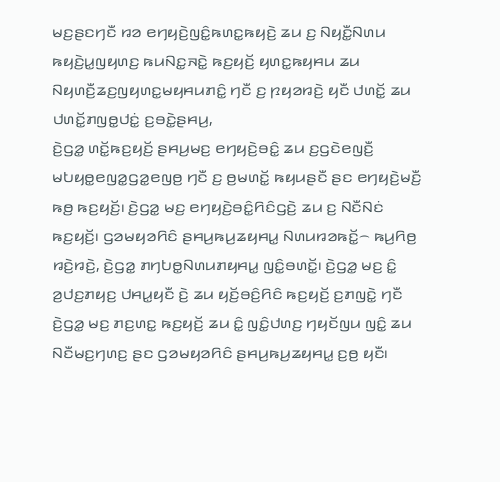ꤗꤢ꤬ꤔꤢꤚꤢꤪ ꤙꤤ ꤕꤚꤟꤢꤧ꤬ꤜꤢꤨ꤭ꤒꤛꤢ꤭ꤒꤟꤢꤧ꤬ ꤘꤣ ꤢ꤬ ꤡꤟꤢꤪ꤭ꤡꤛꤣ ꤒꤟꤢꤧ꤬ꤣ꤭ꤜꤟꤛꤢ꤬ ꤒꤣꤡꤢ꤭ꤏꤢꤧ꤭ ꤒꤢ꤬ꤟꤢꤩ꤬ ꤟꤛꤢ꤭ꤒꤟꤌꤣ ꤘꤣ ꤡꤟꤛꤢꤪ꤬ꤘꤢ꤬ꤜꤟꤛꤢ꤭ꤗꤟꤌꤣꤊꤢꤨ꤭ ꤚꤢꤪ ꤢ꤬ ꤐꤟꤤꤙꤢꤧ꤬ ꤟꤢꤪ ꤓꤛꤢꤩ꤭ ꤘꤣ ꤓꤛꤢꤩ꤭ꤊꤜꤥ꤭ꤓꤢꤦ꤭ ꤢ꤬ꤋꤢꤧ꤭ꤔꤌꤣ꤬,
ꤢꤧ꤬ꤞꤤ꤭ ꤛꤢꤩ꤭ꤒꤢ꤬ꤟꤢꤩ꤬ ꤔꤌꤣ꤬ꤗꤢ꤬ ꤕꤚꤟꤢꤧ꤬ꤋꤢꤨ꤭ ꤘꤣ ꤢ꤬ꤞꤢꤧꤕꤜꤢꤪ꤬ ꤗꤝꤟꤥ꤭ꤕꤜꤤ꤭ꤞꤤ꤭ꤕꤜꤥ꤬ ꤚꤢꤪ ꤢ꤬ ꤥ꤬ꤗꤛꤢꤩ꤭ ꤒꤟꤣꤔꤢꤪ ꤔꤢ ꤕꤚꤟꤢꤧ꤬ꤗꤢꤪ꤬ ꤒꤥ꤬ ꤒꤢ꤬ꤟꤢꤩ꤬꤯ ꤢꤧ꤬ꤞꤤ꤭ ꤗꤢ꤬ ꤕꤚꤟꤢꤧ꤬ꤋꤢꤨ꤭ꤖꤢꤨꤞꤢꤧ꤬ ꤘꤣ ꤢ꤬ ꤡꤢꤪꤡꤢꤦ ꤒꤢ꤬ꤟꤢꤩ꤬꤯ ꤞꤤꤗꤟꤤꤖꤢꤨ ꤔꤌꤣ꤬ꤒꤣ꤬ꤘꤟꤌꤣ꤭ ꤡꤛꤣꤙꤤꤒꤢꤩ꤭꤮ ꤒꤣ꤬ꤖꤥ꤬ ꤙꤢꤧ꤬ꤙꤢꤧ꤬, ꤢꤧ꤬ꤞꤤ꤭ ꤊꤚꤝꤥ꤭ꤡꤛꤣꤊꤟꤌꤣ꤭ ꤜꤢꤨ꤭ꤋꤛꤢꤩ꤭꤯ ꤢꤧ꤬ꤞꤤ꤭ ꤗꤢ꤬ ꤢꤨ꤭ ꤤ꤬ꤓꤢ꤬ꤊꤟꤢ꤬ ꤓꤌꤣ꤭ꤟꤢꤪ ꤢꤧ꤬ ꤘꤣ ꤟꤢꤩ꤬ꤋꤢꤨ꤬ꤖꤢꤨ ꤒꤢ꤬ꤟꤢꤩ꤬ ꤢ꤬ꤊꤜꤢꤧ꤭ ꤚꤢꤪ ꤢꤧ꤬ꤞꤤ꤭ ꤗꤢ꤬ ꤊꤢ꤬ꤛꤢ꤭ ꤒꤢ꤬ꤟꤢꤩ꤬ ꤘꤣ ꤢꤨ꤭ ꤜꤢꤨ꤭ꤓꤛꤢ꤬ ꤚꤟꤢꤩꤜꤣ ꤜꤢꤨ꤭ ꤘꤣ ꤡꤢꤪꤗꤢ꤬ꤚꤛꤢ꤬ ꤔꤢ ꤞꤤꤗꤟꤤꤖꤢꤨ ꤔꤌꤣ꤬ꤒꤣ꤬ꤘꤟꤌꤣ꤭ ꤢ꤬ꤥ꤬ ꤟꤢꤪ꤯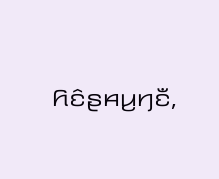ꤖꤢꤨꤔꤌꤣ꤬ꤚꤢꤪ,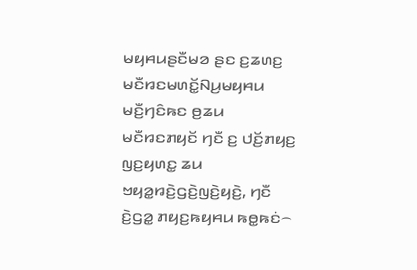ꤗꤟꤌꤣꤔꤢꤪꤗꤤ ꤔꤢ ꤢ꤬ꤘꤛꤢ꤬ ꤗꤢꤪꤙꤢꤗꤛꤢꤩ꤭ꤡꤣ꤬ꤗꤟꤌꤣ ꤗꤢꤪ꤬ꤚꤢꤨꤒꤢ ꤥ꤬ꤘꤣ ꤗꤢꤪꤙꤢꤊꤟꤢꤩ ꤚꤢꤪ ꤢ꤬ ꤓꤢꤩ꤬ꤊꤟꤢ꤬ ꤜꤢ꤬ꤟꤛꤢ꤭ ꤘꤣ ꤠꤟꤤ꤭ꤙꤢꤧ꤬ꤞꤢꤧ꤬ꤜꤢꤧ꤬ꤟꤢꤧ꤬, ꤚꤢꤪ ꤢꤧ꤬ꤞꤤ꤭ ꤊꤟꤢ꤬ꤒꤟꤌꤣ ꤒꤥ꤭ꤒꤢꤦ꤮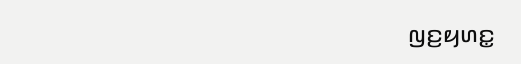ꤜꤢ꤬ꤟꤛꤢ꤭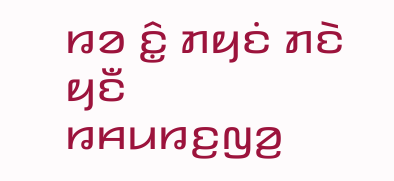ꤙꤤ ꤢꤨ꤭ ꤊꤟꤢꤦ ꤊꤢꤧ ꤟꤢꤪ ꤙꤌꤣꤙꤢ꤬ꤜꤤ꤬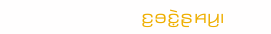ꤢ꤬ꤋꤢꤧ꤭ꤔꤌꤣ꤬꤯